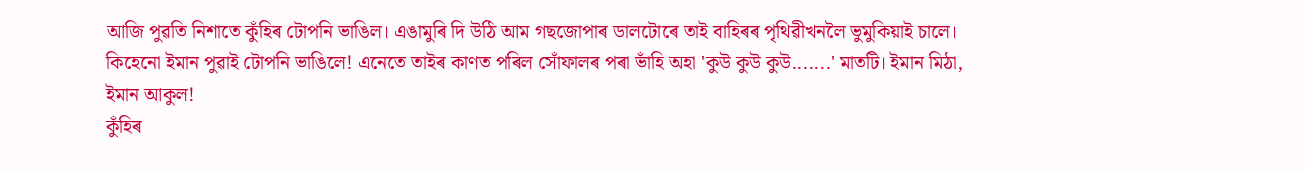আজি পুৱতি নিশাতে কুঁহিৰ টোপনি ভাঙিল। এঙামুৰি দি উঠি আম গছজোপাৰ ডালটোৰে তাই বাহিৰৰ পৃথিৱীখনলৈ ভুমুকিয়াই চালে। কিহেনো ইমান পুৱাই টোপনি ভাঙিলে! এনেতে তাইৰ কাণত পৰিল সোঁফালৰ পৰা ভাঁহি অহা 'কুউ কুউ কুউ.......' মাতটি। ইমান মিঠা, ইমান আকুল!
কুঁহিৰ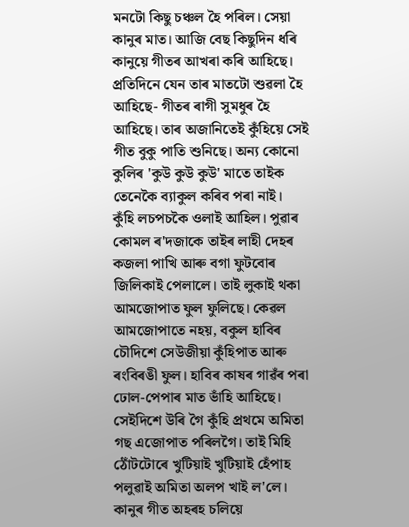মনটো কিছু চঞ্চল হৈ পৰিল। সেয়া কানুৰ মাত। আজি বেছ কিছুদিন ধৰি কানুয়ে গীতৰ আখৰা কৰি আহিছে। প্ৰতিদিনে যেন তাৰ মাতটো শুৱলা হৈ আহিছে- গীতৰ ৰাগী সুমধুৰ হৈ আহিছে। তাৰ অজানিতেই কুঁহিয়ে সেই গীত বুকু পাতি শুনিছে। অন্য কোনো কুলিৰ 'কুউ কুউ কুউ' মাতে তাইক তেনেকৈ ব্যাকুল কৰিব পৰা নাই।
কুঁহি লচপচকৈ ওলাই আহিল। পুৱাৰ কোমল ৰ'দজাকে তাইৰ লাহী দেহৰ কজলা পাখি আৰু বগা ফুটবোৰ জিলিকাই পেলালে। তাই লুকাই থকা আমজোপাত ফুল ফুলিছে। কেৱল আমজোপাতে নহয়, বকুল হাবিৰ চৌদিশে সেউজীয়া কুঁহিপাত আৰু ৰংবিৰঙী ফুল। হাবিৰ কাষৰ গাৱঁৰ পৰা ঢোল-পেপাৰ মাত ভাঁহি আহিছে। সেইদিশে উৰি গৈ কুঁহি প্ৰথমে অমিতা গছ এজোপাত পৰিলগৈ। তাই মিহি ঠোঁটটোৰে খুটিয়াই খুটিয়াই হেঁপাহ পলুৱাই অমিতা অলপ খাই ল'লে।
কানুৰ গীত অহৰহ চলিয়ে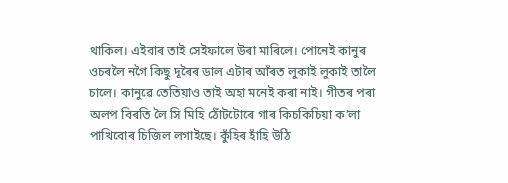থাকিল। এইবাৰ তাই সেইফালে উৰা মাৰিলে। পোনেই কানুৰ ওচৰলৈ নগৈ কিছু দূৰৈৰ ডাল এটাৰ আঁৰত লুকাই লুকাই তালৈ চালে। কানুৱে তেতিয়াও তাই অহা মনেই কৰা নাই। গীতৰ পৰা অলপ বিৰতি লৈ সি মিহি ঠোঁটটোৰে গাৰ কিচকিচিয়া ক’লা পাখিবোৰ চিজিল লগাইছে। কুঁহিৰ হাঁহি উঠি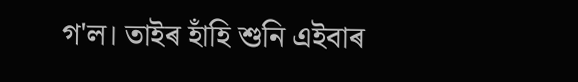গ'ল। তাইৰ হাঁহি শুনি এইবাৰ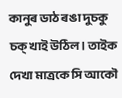কানুৰ ডাঠ ৰঙা দুচকু চক্ খাই উঠিল। তাইক দেখা মাত্ৰকে সি আকৌ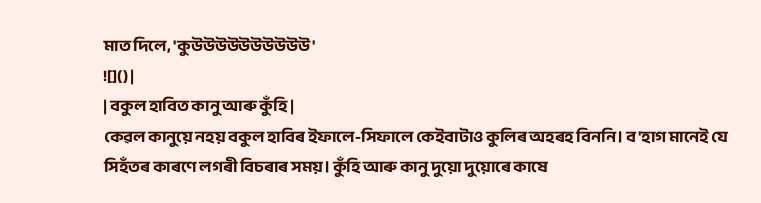মাত দিলে, 'কুউউউউউউউউউউ'
![]() |
| বকুল হাবিত কানু আৰু কুঁহি |
কেৱল কানুয়ে নহয় বকুল হাবিৰ ইফালে-সিফালে কেইবাটাও কুলিৰ অহৰহ বিননি। ব'হাগ মানেই যে সিহঁতৰ কাৰণে লগৰী বিচৰাৰ সময়। কুঁহি আৰু কানু দুয়ো দুয়োৰে কাষে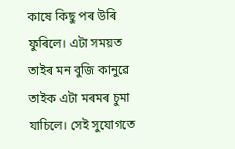কাষে কিছু পৰ উৰি ফুৰিলে। এটা সময়ত তাইৰ মন বুজি কানুৱে তাইক এটা মৰমৰ চুমা যাচিলে। সেই সুযোগতে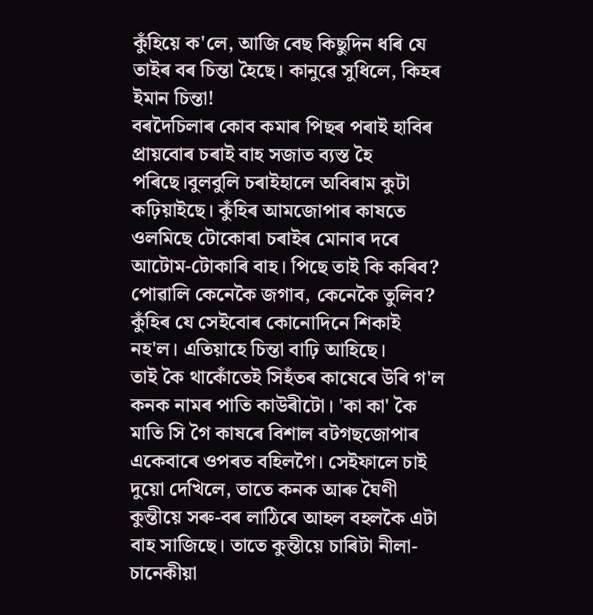কুঁহিয়ে ক'লে, আজি বেছ কিছুদিন ধৰি যে তাইৰ বৰ চিন্তা হৈছে। কানুৱে সুধিলে, কিহৰ ইমান চিন্তা!
বৰদৈচিলাৰ কোব কমাৰ পিছৰ পৰাই হাবিৰ প্ৰায়বোৰ চৰাই বাহ সজাত ব্যস্ত হৈ পৰিছে।বুলবুলি চৰাইহালে অবিৰাম কুটা কঢ়িয়াইছে। কুঁহিৰ আমজোপাৰ কাষতে ওলমিছে টোকোৰা চৰাইৰ মোনাৰ দৰে আটোম-টোকাৰি বাহ। পিছে তাই কি কৰিব? পোৱালি কেনেকৈ জগাব, কেনেকৈ তুলিব? কুঁহিৰ যে সেইবোৰ কোনোদিনে শিকাই নহ'ল। এতিয়াহে চিন্তা বাঢ়ি আহিছে।
তাই কৈ থাকোঁতেই সিহঁতৰ কাষেৰে উৰি গ'ল কনক নামৰ পাতি কাউৰীটো। 'কা কা' কৈ মাতি সি গৈ কাষৰে বিশাল বটগছজোপাৰ একেবাৰে ওপৰত বহিলগৈ। সেইফালে চাই দুয়ো দেখিলে, তাতে কনক আৰু ঘৈণী কুন্তীয়ে সৰু-বৰ লাঠিৰে আহল বহলকৈ এটা বাহ সাজিছে। তাতে কুন্তীয়ে চাৰিটা নীলা-চানেকীয়া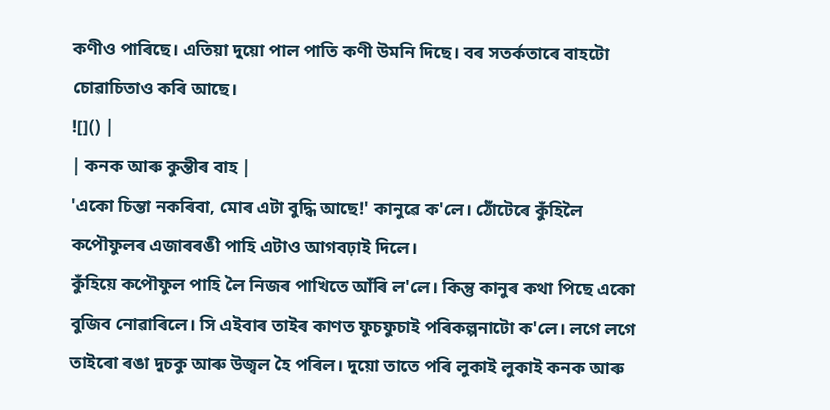কণীও পাৰিছে। এতিয়া দুয়ো পাল পাতি কণী উমনি দিছে। বৰ সতৰ্কতাৰে বাহটো চোৱাচিতাও কৰি আছে।
![]() |
| কনক আৰু কুন্তীৰ বাহ |
'একো চিন্তা নকৰিবা, মোৰ এটা বুদ্ধি আছে!' কানুৱে ক'লে। ঠোঁটেৰে কুঁহিলৈ কপৌফুলৰ এজাৰৰঙী পাহি এটাও আগবঢ়াই দিলে।
কুঁহিয়ে কপৌফুল পাহি লৈ নিজৰ পাখিতে আঁৰি ল'লে। কিন্তু কানুৰ কথা পিছে একো বুজিব নোৱাৰিলে। সি এইবাৰ তাইৰ কাণত ফুচফুচাই পৰিকল্পনাটো ক'লে। লগে লগে তাইৰো ৰঙা দুচকু আৰু উজ্বল হৈ পৰিল। দুয়ো তাতে পৰি লুকাই লুকাই কনক আৰু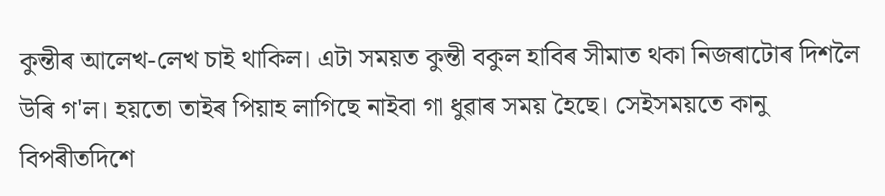কুন্তীৰ আলেখ-লেখ চাই থাকিল। এটা সময়ত কুন্তী বকুল হাবিৰ সীমাত থকা নিজৰাটোৰ দিশলৈ উৰি গ'ল। হয়তো তাইৰ পিয়াহ লাগিছে নাইবা গা ধুৱাৰ সময় হৈছে। সেইসময়তে কানু বিপৰীতদিশে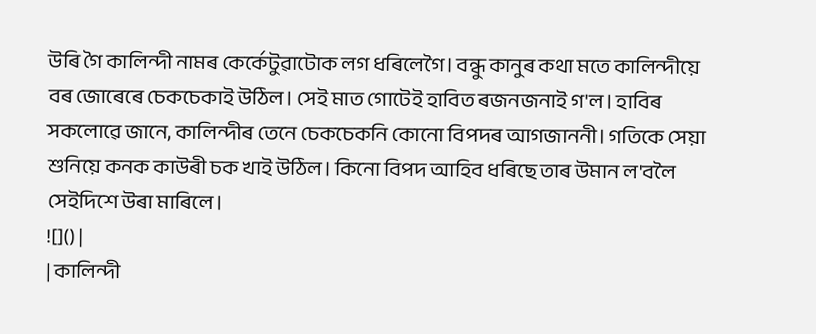উৰি গৈ কালিন্দী নামৰ কেৰ্কেটুৱাটোক লগ ধৰিলেগৈ। বন্ধু কানুৰ কথা মতে কালিন্দীয়ে বৰ জোৰেৰে চেকচেকাই উঠিল। সেই মাত গোটেই হাবিত ৰজনজনাই গ'ল। হাবিৰ সকলোৱে জানে, কালিন্দীৰ তেনে চেকচেকনি কোনো বিপদৰ আগজাননী। গতিকে সেয়া শুনিয়ে কনক কাউৰী চক খাই উঠিল। কিনো বিপদ আহিব ধৰিছে তাৰ উমান ল'বলৈ সেইদিশে উৰা মাৰিলে।
![]() |
| কালিন্দী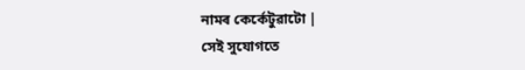নামৰ কেৰ্কেটুৱাটো |
সেই সুযোগতে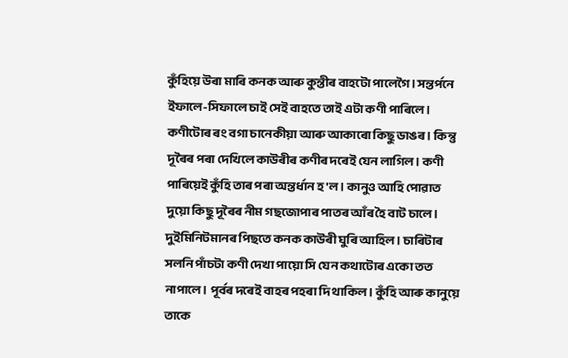কুঁহিয়ে উৰা মাৰি কনক আৰু কুন্তীৰ বাহটো পালেগৈ। সন্তৰ্পনে ইফালে-সিফালে চাই সেই বাহতে তাই এটা কণী পাৰিলে। কণীটোৰ ৰং বগা চানেকীয়া আৰু আকাৰো কিছু ডাঙৰ। কিন্তু দূৰৈৰ পৰা দেখিলে কাউৰীৰ কণীৰ দৰেই যেন লাগিল। কণী পাৰিয়েই কুঁহি তাৰ পৰা অন্তৰ্ধান হ'ল। কানুও আহি পোৱাত দুয়ো কিছু দূৰৈৰ নীম গছজোপাৰ পাতৰ আঁৰ হৈ বাট চালে। দুইমিনিটমানৰ পিছতে কনক কাউৰী ঘুৰি আহিল। চাৰিটাৰ সলনি পাঁচটা কণী দেখা পায়ো সি যেন কথাটোৰ একো তত নাপালে। পূৰ্বৰ দৰেই বাহৰ পহৰা দি থাকিল। কুঁহি আৰু কানুয়ে তাকে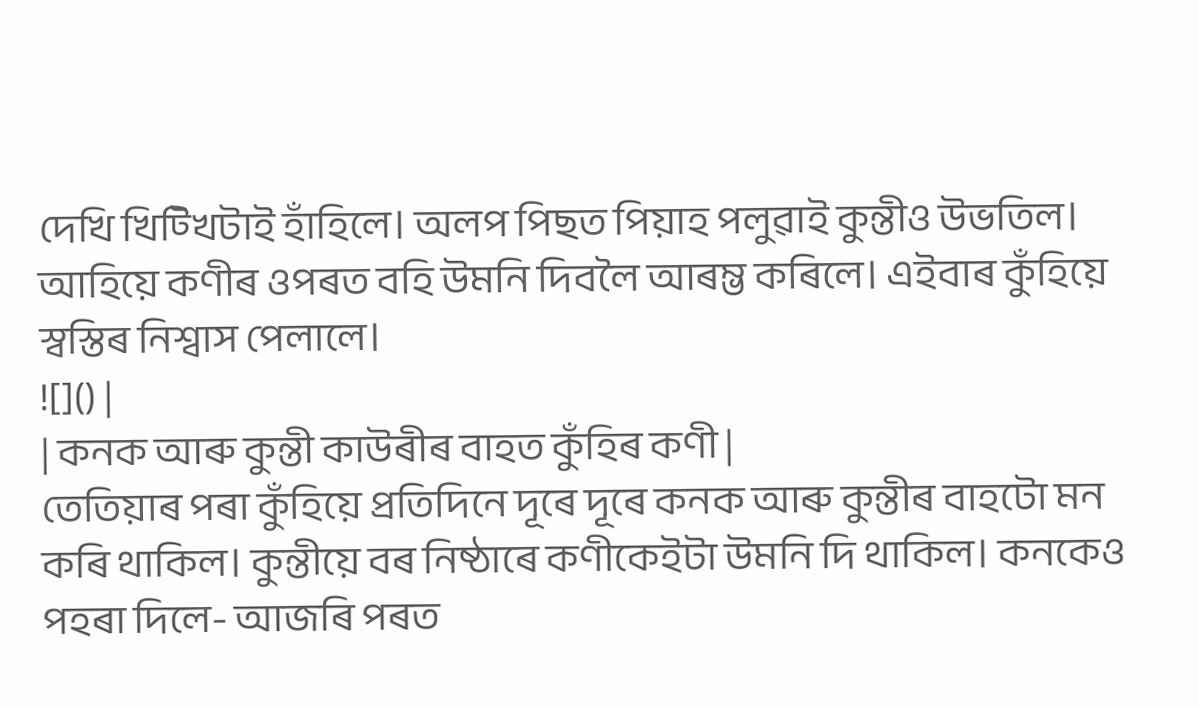দেখি খিট্খিটাই হাঁহিলে। অলপ পিছত পিয়াহ পলুৱাই কুন্তীও উভতিল। আহিয়ে কণীৰ ওপৰত বহি উমনি দিবলৈ আৰম্ভ কৰিলে। এইবাৰ কুঁহিয়ে স্বস্তিৰ নিশ্বাস পেলালে।
![]() |
| কনক আৰু কুন্তী কাউৰীৰ বাহত কুঁহিৰ কণী |
তেতিয়াৰ পৰা কুঁহিয়ে প্ৰতিদিনে দূৰে দূৰে কনক আৰু কুন্তীৰ বাহটো মন কৰি থাকিল। কুন্তীয়ে বৰ নিষ্ঠাৰে কণীকেইটা উমনি দি থাকিল। কনকেও পহৰা দিলে- আজৰি পৰত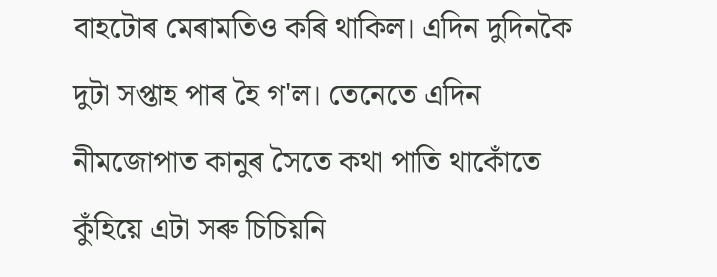বাহটোৰ মেৰামতিও কৰি থাকিল। এদিন দুদিনকৈ দুটা সপ্তাহ পাৰ হৈ গ'ল। তেনেতে এদিন নীমজোপাত কানুৰ সৈতে কথা পাতি থাকোঁতে কুঁহিয়ে এটা সৰু চিচিয়নি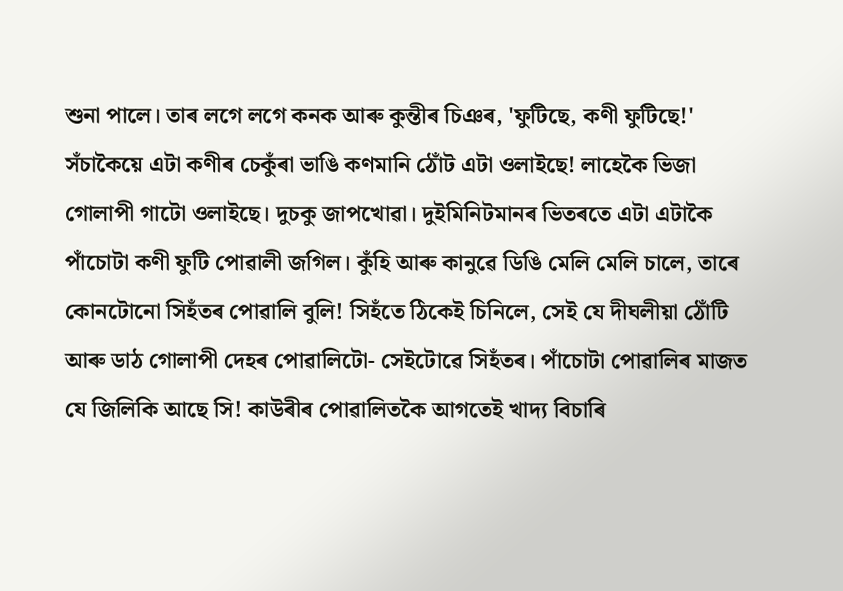শুনা পালে। তাৰ লগে লগে কনক আৰু কুন্তীৰ চিঞৰ, 'ফুটিছে, কণী ফুটিছে!'
সঁচাকৈয়ে এটা কণীৰ চেকুঁৰা ভাঙি কণমানি ঠোঁট এটা ওলাইছে! লাহেকৈ ভিজা গোলাপী গাটো ওলাইছে। দুচকু জাপখোৱা। দুইমিনিটমানৰ ভিতৰতে এটা এটাকৈ পাঁচোটা কণী ফুটি পোৱালী জগিল। কুঁহি আৰু কানুৱে ডিঙি মেলি মেলি চালে, তাৰে কোনটোনো সিহঁতৰ পোৱালি বুলি! সিহঁতে ঠিকেই চিনিলে, সেই যে দীঘলীয়া ঠোঁটি আৰু ডাঠ গোলাপী দেহৰ পোৱালিটো- সেইটোৱে সিহঁতৰ। পাঁচোটা পোৱালিৰ মাজত যে জিলিকি আছে সি! কাউৰীৰ পোৱালিতকৈ আগতেই খাদ্য বিচাৰি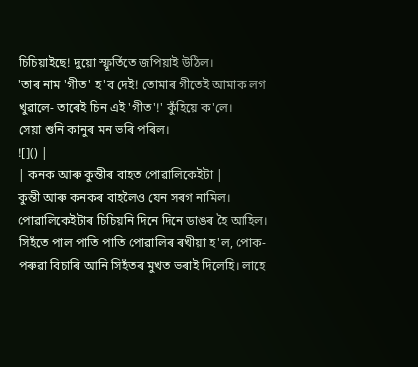চিচিয়াইছে! দুয়ো স্ফূৰ্তিতে জপিয়াই উঠিল।
'তাৰ নাম 'গীত' হ'ব দেই! তোমাৰ গীতেই আমাক লগ খুৱালে- তাৰেই চিন এই 'গীত'!' কুঁহিয়ে ক'লে।
সেয়া শুনি কানুৰ মন ভৰি পৰিল।
![]() |
| কনক আৰু কুন্তীৰ বাহত পোৱালিকেইটা |
কুন্তী আৰু কনকৰ বাহলৈও যেন সৰগ নামিল। পোৱালিকেইটাৰ চিচিয়নি দিনে দিনে ডাঙৰ হৈ আহিল। সিহঁতে পাল পাতি পাতি পোৱালিৰ ৰখীয়া হ'ল, পোক-পৰুৱা বিচাৰি আনি সিহঁতৰ মুখত ভৰাই দিলেহি। লাহে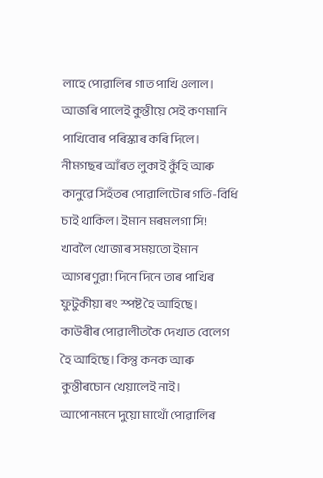লাহে পোৱালিৰ গাত পাখি ওলাল। আজৰি পালেই কুন্তীয়ে সেই কণমানি পাখিবোৰ পৰিস্কাৰ কৰি দিলে। নীমগছৰ আঁৰত লুকাই কুঁহি আৰু কানুৱে সিহঁতৰ পোৱালিটোৰ গতি-বিধি চাই থাকিল। ইমান মৰমলগা সি! খাবলৈ খোজাৰ সময়তো ইমান আগৰণুৱা! দিনে দিনে তাৰ পাখিৰ ফুটুকীয়া ৰং স্পষ্ট হৈ আহিছে। কাউৰীৰ পোৱালীতকৈ দেখাত বেলেগ হৈ আহিছে। কিন্তু কনক আৰু কুন্তীৰচোন খেয়ালেই নাই। আপোনমনে দুয়ো মাথোঁ পোৱালিৰ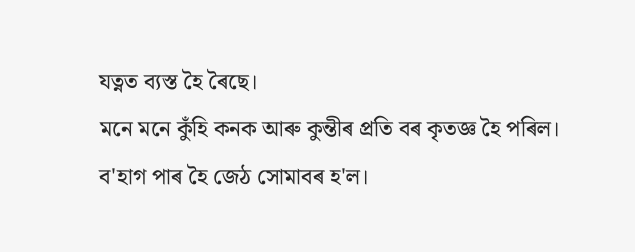যত্নত ব্যস্ত হৈ ৰৈছে।
মনে মনে কুঁহি কনক আৰু কুন্তীৰ প্ৰতি বৰ কৃতজ্ঞ হৈ পৰিল।
ব'হাগ পাৰ হৈ জেঠ সোমাবৰ হ'ল।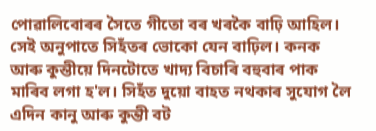পোৱালিবোৰৰ সৈতে গীতো বৰ খৰকৈ বাঢ়ি আহিল। সেই অনুপাতে সিহঁতৰ ভোকো যেন বাঢ়িল। কনক আৰু কুন্তীয়ে দিনটোতে খাদ্য বিচাৰি বহুবাৰ পাক মাৰিব লগা হ'ল। সিহঁত দুয়ো বাহত নথকাৰ সুযোগ লৈ এদিন কানু আৰু কুন্তী বট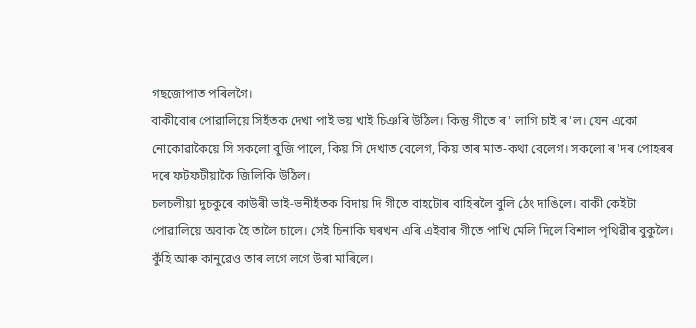গছজোপাত পৰিলগৈ।
বাকীবোৰ পোৱালিয়ে সিহঁতক দেখা পাই ভয় খাই চিঞৰি উঠিল। কিন্তু গীতে ৰ' লাগি চাই ৰ'ল। যেন একো নোকোৱাকৈয়ে সি সকলো বুজি পালে, কিয় সি দেখাত বেলেগ, কিয় তাৰ মাত-কথা বেলেগ। সকলো ৰ'দৰ পোহৰৰ দৰে ফটফটীয়াকৈ জিলিকি উঠিল।
চলচলীয়া দুচকুৰে কাউৰী ভাই-ভনীহঁতক বিদায় দি গীতে বাহটোৰ বাহিৰলৈ বুলি ঠেং দাঙিলে। বাকী কেইটা পোৱালিয়ে অবাক হৈ তালৈ চালে। সেই চিনাকি ঘৰখন এৰি এইবাৰ গীতে পাখি মেলি দিলে বিশাল পৃথিৱীৰ বুকুলৈ। কুঁহি আৰু কানুৱেও তাৰ লগে লগে উৰা মাৰিলে।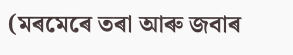(মৰমেৰে তৰা আৰু জবাৰ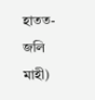হাতত- জলি মাহী)